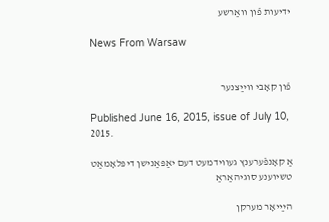ידיעות פֿון וואַרשע

News From Warsaw


פֿון קאָבי ווײַצנער

Published June 16, 2015, issue of July 10, 2015.

אַ קאָנפֿערענץ געווידמעט דעם יאַפּאַנישן דיפּלאָמאַט טשיוענע סוגיהאַראַ

הײַיאָר מערקן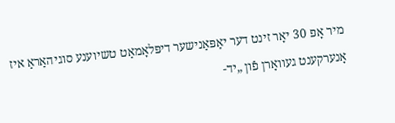מיר אָפּ 30 יאָר זינט דער יאַפּאַנישער דיפּלאָמאַט טשיוענע סוגיהאַראַ איז אָנערקענט געוואָרן פֿון „יד-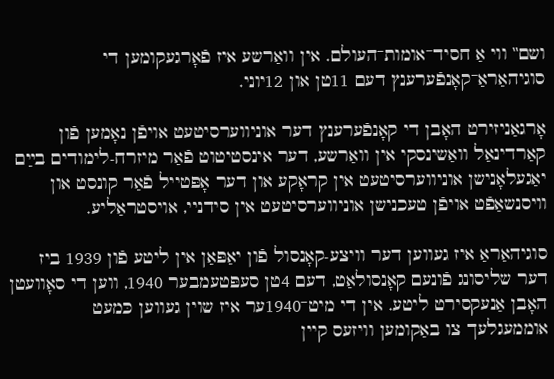ושם‟ ווי אַ חסיד־אומות־העולם. אין וואַרשע איז פֿאָרגעקומען די סוגיהאַראַ־קאָנפֿערענץ דעם 11טן און 12יוני.

אָרגאַניזירט האָבן די קאָנפֿערענץ דער אוניווערסיטעט אויפֿן נאָמען פֿון קאַרדינאַל וואַשינסקי אין וואַרשע, דער אינסטיטוט פֿאַר מיזרח-לימודים בײַם יאַגעלאָנישן אוניווערסיטעט אין קראָקע און דער אָפּטייל פֿאַר קונסט און וויסנשאַפֿט אויפֿן טעכנישן אוניווערסיטעט אין סידניי, אויסטראַליע.

סוגיהאַראַ איז געווען דער וויצע-קאָנסול פֿון יאַפּאַן אין ליטע פֿון 1939 ביז דער שליסונג פֿונעם קאָנסולאַט, דעם 4טן סעפּטעמבער 1940, ווען די סאָוועטן האָבן אַנעקסירט ליטע. אין די מיט־1940ער איז שוין געווען כּמעט אוממעגלעך צו באַקומען וויזעס קיין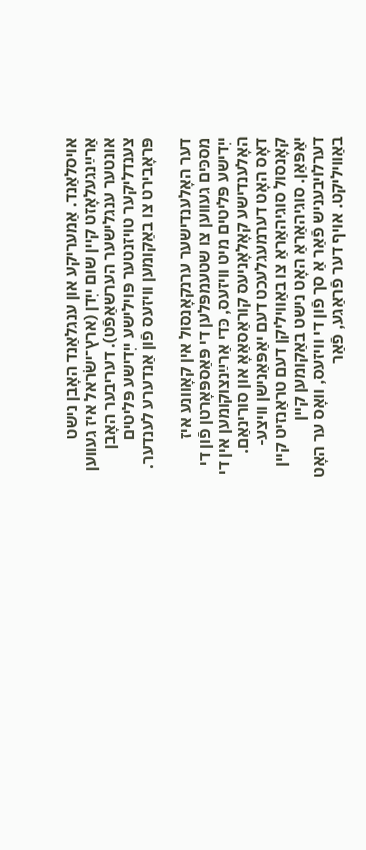אויסלאַנד. אַמעריקע און ענגלאַנד האָבן נישט אַרײַנגעלאָזט קיין שום ייִדן (ארץ־ישׂראל איז געווען אונטער ענגלישער הערשאַפֿט). דעריבער האָבן צענדליקער טויזנטער פּוילישע ייִדישע פּליטים פּראָבירט צו באַקומען וויזעס פֿון אַנדערע לענדער.

דער האָלענדישער ערנקאָנסול אין קאָוונע איז מסכּים געווען צו שטעמפּלען די פּאַספּאָרטן פֿון די ייִדישע פּליטים מיט וויזעס, כּדי אַרײַנצוקומען אין די האָלענדישע קאָלאָניעס קוראַסאַאָ און סורינאַם. דאָס האָט דערמעגלעכט דעם יאַפּאַנישן וויצע-קאָנסול סוגיהאַראַ צו באַוויליקן דעם טראַנזיט קיין יאַפּאַן. סוגיהאַראַ האָט נישט באַקומען קיין דערלויבעניש פֿאַר אַ סך פֿון די וויזעס, וואָס ער האָט באַוויליקט. אויף דער פֿראַגע, פֿאַר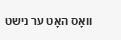וואָס האָט ער נישט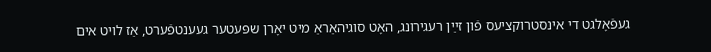געפֿאָלגט די אינסטרוקציעס פֿון זײַן רעגירונג, האָט סוגיהאַראַ מיט יאָרן שפּעטער געענטפֿערט, אַז לויט אים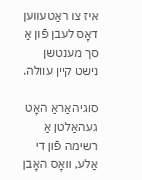איז צו ראַטעווען דאָס לעבן פֿון אַ סך מענטשן נישט קיין עוולה.

סוגיהאַראַ האָט געהאַלטן אַ רשימה פֿון די אַלע, וואָס האָבן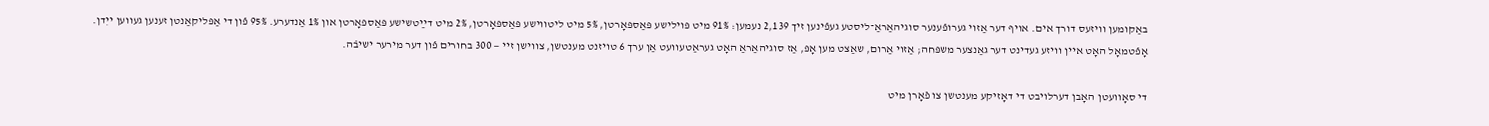באַקומען וויזעס דורך אים. אויף דער אַזוי גערופֿענער סוגיהאַראַ־ליסטע געפֿינען זיך 2,139 נעמען: 91% מיט פּוילישע פּאַספּאָרטן, 5% מיט ליטווישע פּאַספּאָרטן, 2% מיט דײַטשישע פּאַספּאָרטן און 1% אַנדערע. 95% פֿון די אַפּליקאַנטן זענען געווען ייִדן. אָפֿטמאָל האָט איין וויזע געדינט דער גאַנצער משפּחה; אַזוי אַרום, שאַצט מען אָפּ, אַז סוגיהאַראַ האָט געראַטעוועט אַן ערך 6 טויזנט מענטשן, צווישן זיי — 300 בחורים פֿון דער מירער ישיבֿה.

די סאָוועטן האָבן דערלויבט די דאָזיקע מענטשן צו פֿאָרן מיט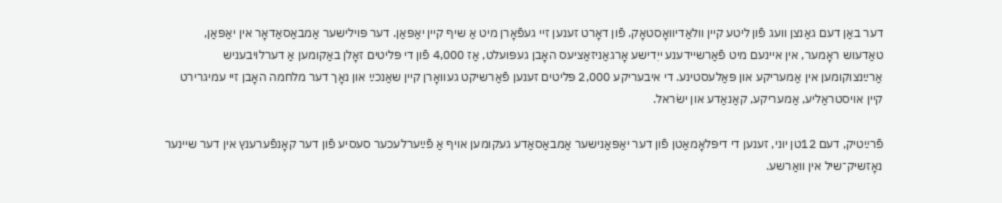דער באַן דעם גאַנצן וועג פֿון ליטע קיין וולאַדיוואָסטאָק. פֿון דאָרט זענען זיי געפֿאָרן מיט אַ שיף קיין יאַפּאַן. דער פּוילישער אַמבאַסאַדאָר אין יאַפּאַן, טאַדעוש ראָמער, אין איינעם מיט פֿאַרשיידענע ייִדישע אָרגאַניזאַציעס האָבן געפּועלט, אַז 4,000 פֿון די פּליטים זאָלן באַקומען אַ דערלויבעניש אַרײַנצוקומען אין אַמעריקע און פּאַלעסטינע. די איבעריקע 2,000 פּליטים זענען פֿאַרשיקט געוואָרן קיין שאַנכײַ און נאָך דער מלחמה האָבן זיי עמיגרירט קיין אויסטראַליע, אַמעריקע, קאַנאַדע און ישׂראל.

פֿרײַטיק, דעם 12טן יוני, זענען די דיפּלאָמאַטן פֿון דער יאַפּאַנישער אַמבאַסאַדע געקומען אויף אַ פֿײַערלעכער סעסיע פֿון דער קאָנפֿערענץ אין דער שיינער נאָזשיק־שיל אין וואַרשע.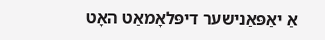אַ יאַפּאַנישער דיפּלאָמאַט האָט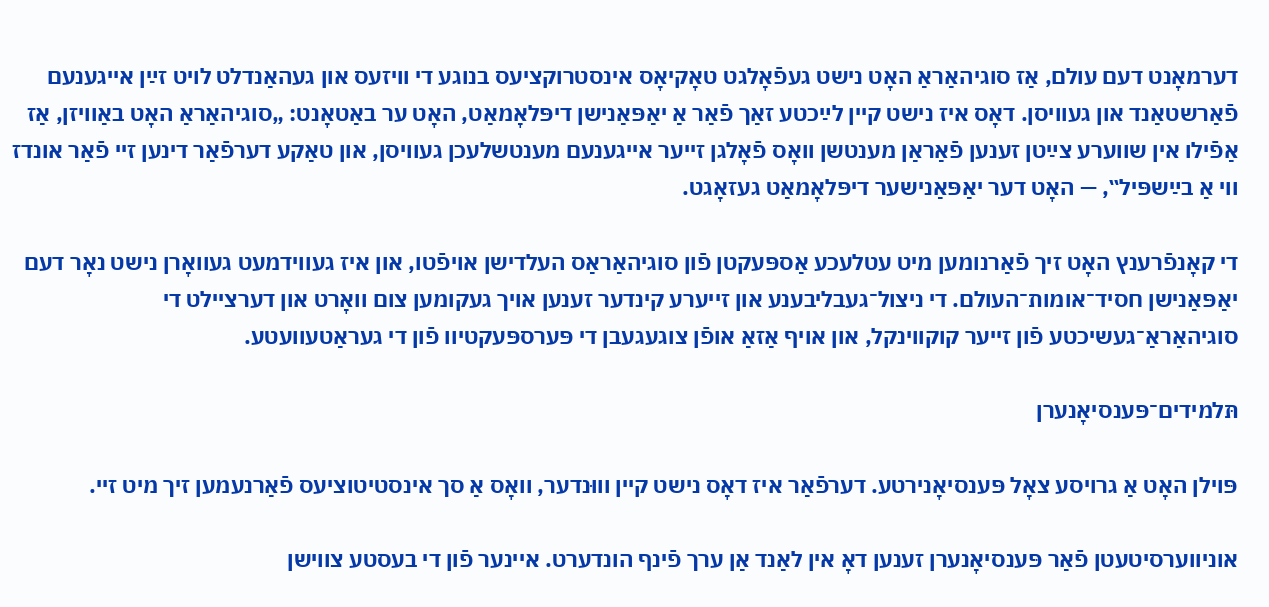דערמאָנט דעם עולם, אַז סוגיהאַראַ האָט נישט געפֿאָלגט טאָקיאָס אינסטרוקציעס בנוגע די וויזעס און געהאַנדלט לויט זײַן אייגענעם פֿאַרשטאַנד און געוויסן. דאָס איז נישט קיין לײַכטע זאַך פֿאַר אַ יאַפּאַנישן דיפּלאָמאַט, האָט ער באַטאָנט: „סוגיהאַראַ האָט באַוויזן, אַז אַפֿילו אין שווערע צײַטן זענען פֿאַראַן מענטשן וואָס פֿאָלגן זייער אייגענעם מענטשלעכן געוויסן, און טאַקע דערפֿאַר דינען זיי פֿאַר אונדז ווי אַ בײַשפּיל‟, — האָט דער יאַפּאַנישער דיפּלאָמאַט געזאָגט.

די קאָנפֿרענץ האָט זיך פֿאַרנומען מיט עטלעכע אַספּעקטן פֿון סוגיהאַראַס העלדישן אויפֿטו, און איז געווידמעט געוואָרן נישט נאָר דעם יאַפּאַנישן חסיד־אומות־העולם. די ניצול־געבליבענע און זייערע קינדער זענען אויך געקומען צום וואָרט און דערציילט די סוגיהאַראַ־געשיכטע פֿון זייער קוקווינקל, און אויף אַזאַ אופֿן צוגעגעבן די פּערספּעקטיוו פֿון די געראַטעוועטע.

תּלמידים־פּענסיאָנערן

פּוילן האָט אַ גרויסע צאָל פּענסיאָנירטע. דערפֿאַר איז דאָס נישט קיין וווּנדער, וואָס אַ סך אינסטיטוציעס פֿאַרנעמען זיך מיט זיי.

אוניווערסיטעטן פֿאַר פּענסיאָנערן זענען דאָ אין לאַנד אַן ערך פֿינף הונדערט. איינער פֿון די בעסטע צווישן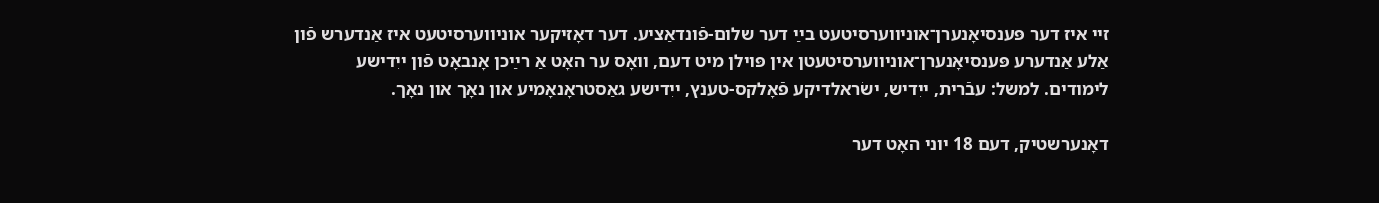זיי איז דער פּענסיאָנערן־אוניווערסיטעט בײַ דער שלום-פֿונדאַציע. דער דאָזיקער אוניווערסיטעט איז אַנדערש פֿון אַלע אַנדערע פּענסיאָנערן־אוניווערסיטעטן אין פּוילן מיט דעם, וואָס ער האָט אַ רײַכן אָנבאָט פֿון ייִדישע לימודים. למשל: עבֿרית, ייִדיש, ישׂראלדיקע פֿאָלקס-טענץ, ייִדישע גאַסטראָנאָמיע און נאָך און נאָך.

דאָנערשטיק, דעם 18 יוני האָט דער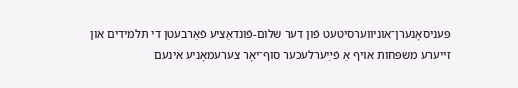פּעניסאָנערן־אוניווערסיטעט פֿון דער שלום-פֿונדאַציע פֿאַרבעטן די תּלמידים און זייערע משפּחות אויף אַ פֿײַערלעכער סוף־יאָר צערעמאָניע אינעם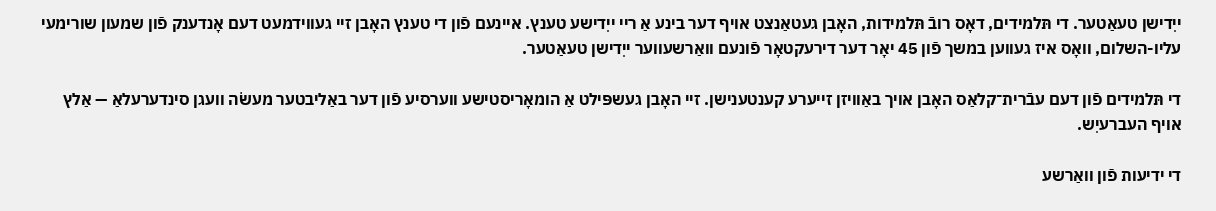ייִדישן טעאַטער. די תּלמידים, דאָס רובֿ תּלמידות, האָבן געטאַנצט אויף דער בינע אַ ריי ייִדישע טענץ. איינעם פֿון די טענץ האָבן זיי געווידמעט דעם אָנדענק פֿון שמעון שורימעי עליו-השלום, וואָס איז געווען במשך פֿון 45 יאָר דער דירעקטאָר פֿונעם וואַרשעווער ייִדישן טעאַטער.

די תּלמידים פֿון דעם עבֿרית־קלאַס האָבן אויך באַוויזן זייערע קענטענישן. זיי האָבן געשפּילט אַ הומאָריסטישע ווערסיע פֿון דער באַליבטער מעשׂה וועגן סינדערעלאַ — אַלץ אויף העברעיִש.

די ידיעות פֿון וואַרשע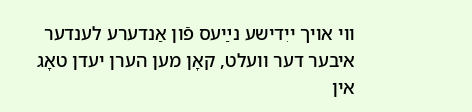ווי אויך ייִדישע נײַעס פֿון אַנדערע לענדער איבער דער וועלט, קאָן מען הערן יעדן טאָג אין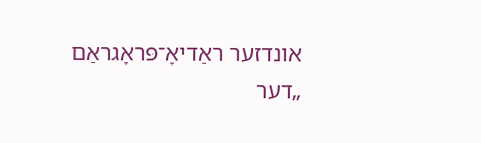אונדזער ראַדיאָ־פּראָגראַם „דער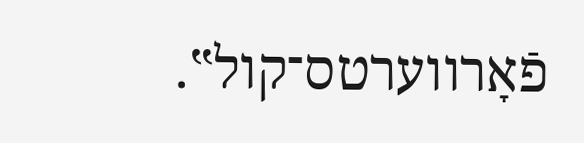פֿאָרווערטס־קול‟.